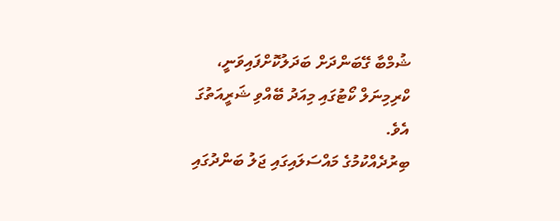ޝުމްބާ ގޭބަންދަށް ބަދަލުކޮށްފައިވަނީ، ކްރިމިނަލް ކޯޓުގައި މިއަދު ބޭއްވި ޝަރީއަތުގަ އެވެ.
ބިރުދެއްކުމުގެ މައްސަލައިގައި ޖަލު ބަންދުގައި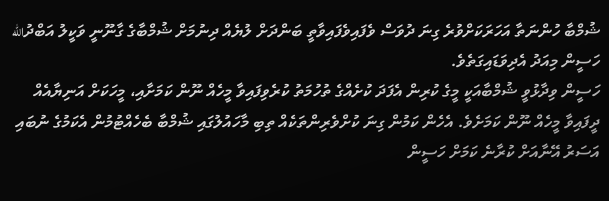ޝުމްބާ ހުންނަތާ އަހަރަކަށްވުރެ ގިނަ ދުވަސް ވެފައިވެފައިވާތީ ބަންދަށް ލުޔެއް ދިނުމަށް ޝުމްބާގެ ގާނޫނީ ވަކީލު އަބްދުالله ހަސީން މިއަދު އެދިވަޑައިގަތެވެ.
ހަސީން ވިދާޅުވީ ޝުމްބާއަކީ މީގެ ކުރިން އެފަދަ ކުށެއްގެ ތުހުމަތު ކުރެވިފައިވާ މީހެއް ނޫން ކަމަށާއި، މީހަކަށް އަނިޔާއެއް ދީފައިވާ މީހެއް ނޫން ކަމަށެވެ. އެހެން ކަމުން ގިނަ ކުށްވެރިންތަކެއް ތިބި މާހައުލުގައި ޝުމްބާ ބެހެއްޓުމުން އެކަމުގެ ނުބައި އަސަރު އޭނާއަށް ކުރާނެ ކަމަށް ހަސީން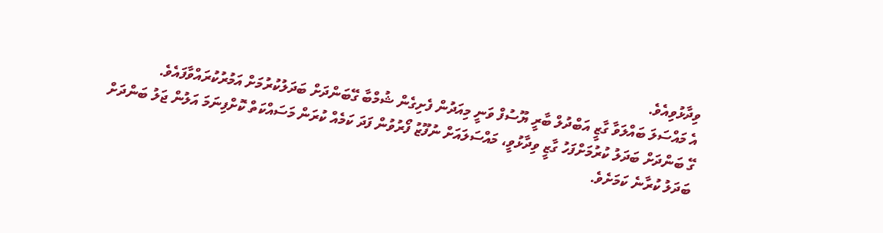ވިދާޅުވިއެވެ.
އެ މައްސަލަ ބައްލަވާ ގާޒީ އަބްދުލް ބާރީ ޔޫސުފް ވަނީ މިއަދުން ފެށިގެން ޝުމްބާ ގޭބަންދަށް ބަދަލުކުރުމަށް އަމުރުކުރައްވާފައެވެ.
ގޭ ބަންދަށް ބަދަލު ކުރުމަށްފަހު ގާޒީ ވިދާޅުވީ، މައްސަލައަށް ނުފޫޒު ފޯރުވުން ފަދަ ކަމެއް ކުރަން މަސައްކަތް ކޮށްފިނަމަ އަލުން ޖަލު ބަންދަށް ބަދަލު ކުރާނެ ކަމަށެވެ.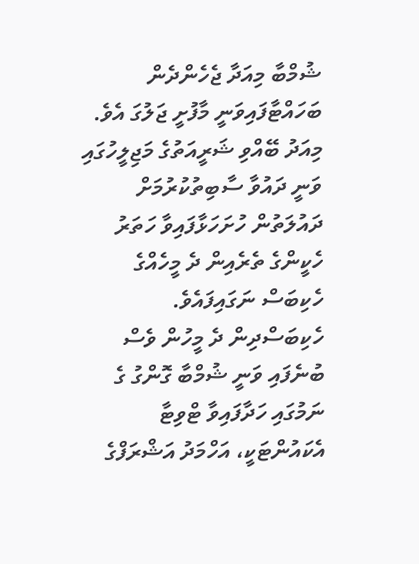ޝުމްބާ މިއަދާ ޖެހެންދެން ބަހައްޓާފައިވަނީ މާފުށީ ޖަލުގަ އެވެ.
މިއަދު ބޭއްވި ޝަރީއަތުގެ މަޖިލީހުގައި ވަނީ ދައުވާ ސާބިތުކުރުމަށް ދައުލަތުން ހުށަހަޅާފައިވާ ހަތަރު ހެކީންގެ ތެރެއިން ދެ މީހެއްގެ ހެކިބަސް ނަގައިފައެވެ.
ހެކިބަސްދިން ދެ މީހުން ވެސް ބުނެފައި ވަނީ ޝުމްބާ ގޮންގު ގެ ނަމުގައި ހަދާފައިވާ ޓްވިޓާ އެކައުންޓަކީ، އަހްމަދު އަޝްރަފްގެ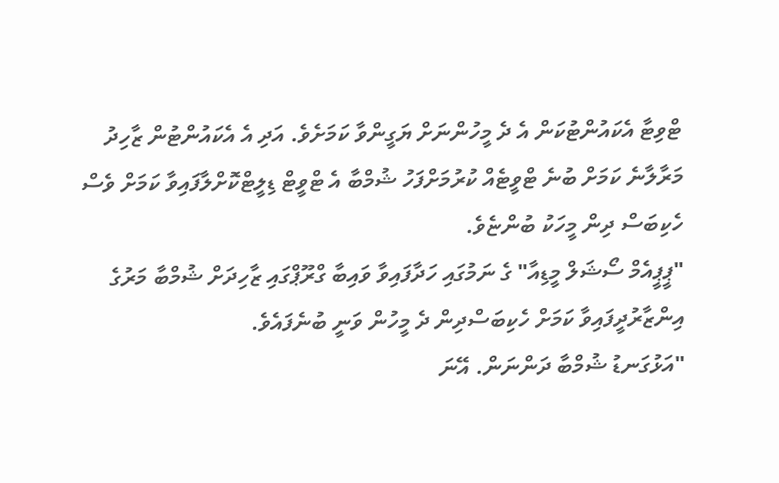ޓްވިޓާ އެކައުންޓުކަން އެ ދެ މީހުންނަށް ޔަގީންވާ ކަމަށެވެ. އަދި އެ އެކައުންޓުން ޒާހިދު މަރާލާނެ ކަމަށް ބުނެ ޓްވީޓެއް ކުރުމަށްފަހު ޝުމްބާ އެ ޓްވީޓް ޑިލީޓްކޮށްލާފައިވާ ކަމަށް ވެސް ހެކިބަސް ދިން މީހަކު ބުންޏެވެ.
"ޕީޕީއެމް ސޯޝަލް މީޑިއާ" ގެ ނަމުގައި ހަދާފައިވާ ވައިބާ ގްރޫޕްގައި ޒާހިދަށް ޝުމްބާ މަރުގެ އިންޒާރުދީފައިވާ ކަމަށް ހެކިބަސްދިން ދެ މީހުން ވަނީ ބުނެފައެވެ.
"އަޅުގަނޑު ޝުމްބާ ދަންނަން. އޭނަ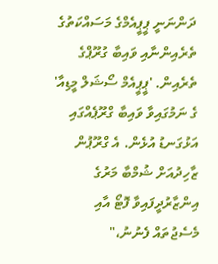ދަންނަނީ ޕީޕީއެމްގެ މަސައްކަތުގެ ތެރެއިންނާއި ވައިބާ ގުރޫޕްގެ ތެރެއިން. 'ޕީޕީއެމް ސޯޝަލް މީޑިއާ' ގެ ނަމުގައިވާ ވައިބާ ގްރޫޕެއްގައި އަޅުގަނޑު އުޅެން. އެ ގްރޫޕުން ޒާހިދުއަށް ޝުމްބާ މަރުގެ އިންޒާރުދީފައިވާ ފޮޓޯ އާއި މެސެޖުތައް ފެނުނު،"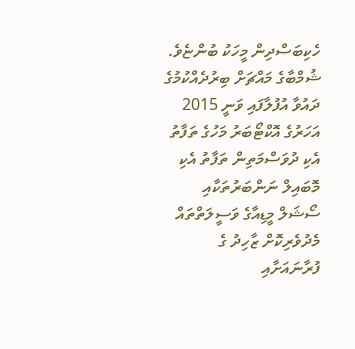ހެކިބަސްދިން މީހަކު ބުންޏެވެ.
ޝުމްބާގެ މައްޗަށް ބިރުދެއްކުމުގެ ދައުވާ އުފުލާފައި ވަނީ 2015 އަހަރުގެ އޮކްޓޯބަރު މަހުގެ ތަފާތު އެކި ދުވަސްމަތިން ތަފާތު އެކި މޮބައިލް ނަންބަރުތަކާއި ސޯޝަލް މީޑިއާގެ ވަސީލަތްތައް މެދުވެރިކޮށް ޒާހިދު ގެ ފުރާނައަށާއި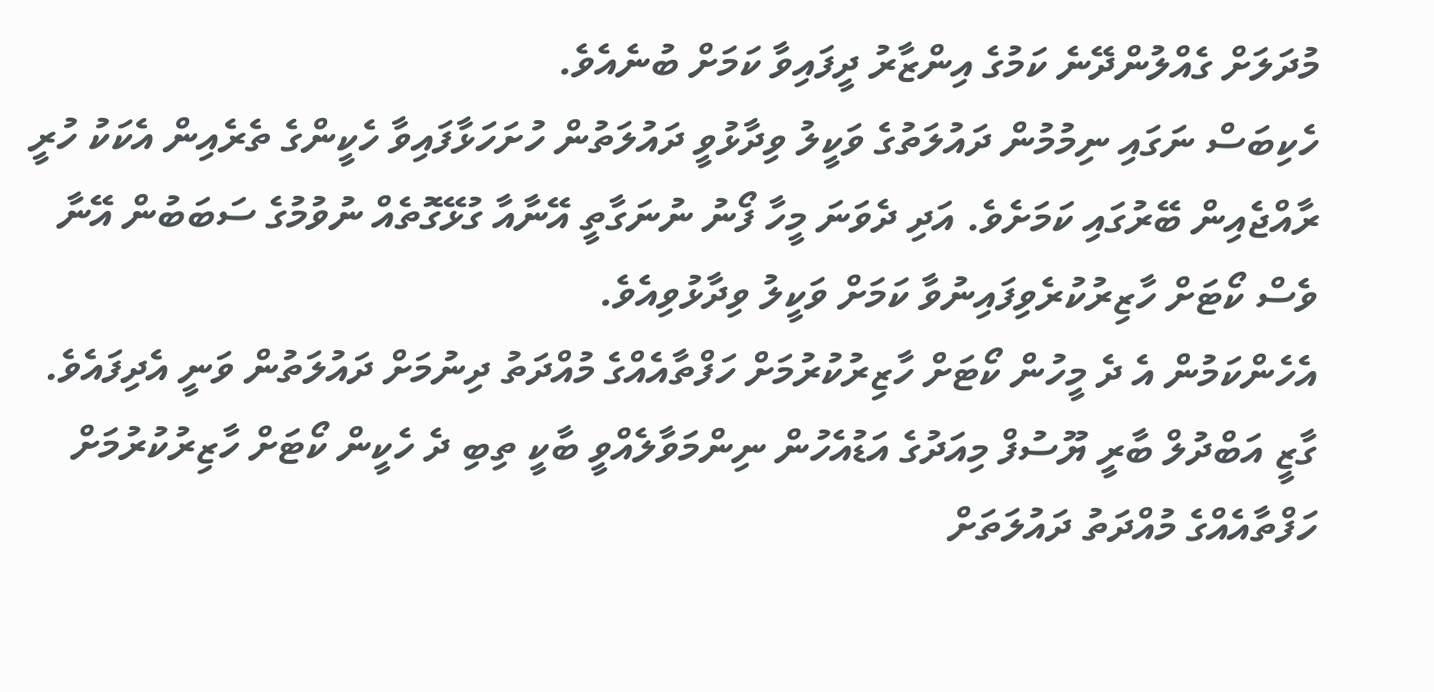މުދަލަށް ގެއްލުންދޭނެ ކަމުގެ އިންޒާރު ދީފައިވާ ކަމަށް ބުނެއެވެ.
ހެކިބަސް ނަގައި ނިމުމުން ދައުލަތުގެ ވަކީލު ވިދާޅުވީ ދައުލަތުން ހުށަހަޅާފައިވާ ހެކީންގެ ތެރެއިން އެކަކު ހުރީ ރާއްޖެއިން ބޭރުގައި ކަމަށެވެ. އަދި ދެވަނަ މީހާ ފޯނު ނުނަގާތީ އޭނާއާ ގުޅޭގޮތެއް ނުވުމުގެ ސަބަބުން އޭނާ ވެސް ކޯޓަށް ހާޒިރުކުރެވިފައިނުވާ ކަމަށް ވަކީލު ވިދާޅުވިއެވެ.
އެހެންކަމުން އެ ދެ މީހުން ކޯޓަށް ހާޒިރުކުރުމަށް ހަފްތާއެއްގެ މުއްދަތު ދިނުމަށް ދައުލަތުން ވަނީ އެދިފައެވެ.
ގާޒީ އަބްދުލް ބާރީ ޔޫސުފް މިއަދުގެ އަޑުއެހުން ނިންމަވާލެއްވީ ބާކީ ތިބި ދެ ހެކީން ކޯޓަށް ހާޒިރުކުރުމަށް ހަފްތާއެއްގެ މުއްދަތު ދައުލަތަށް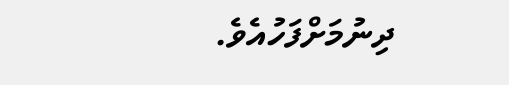ދިނުމަށްފަހުއެވެ.